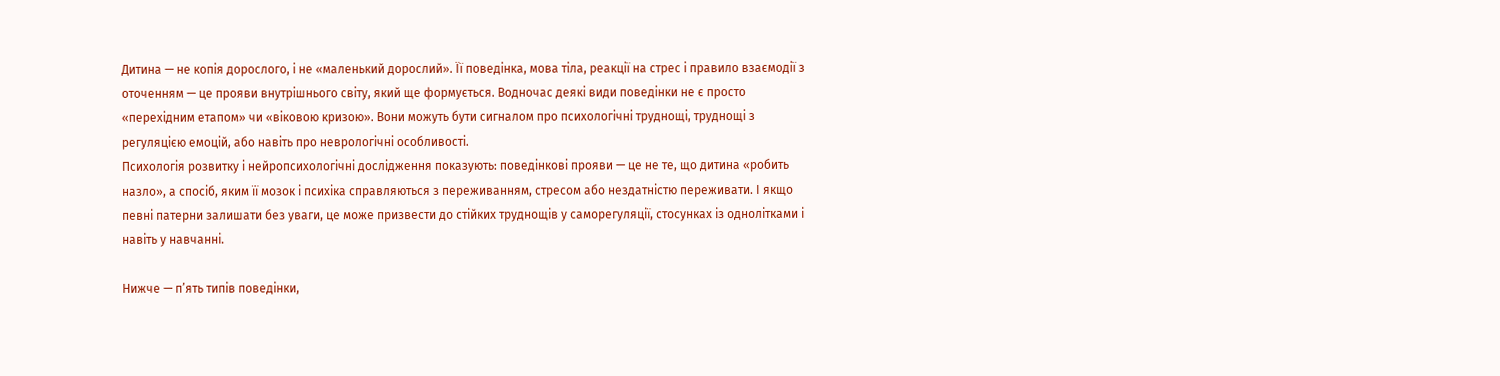Дитина — не копія дорослого, і не «маленький дорослий». Її поведінка, мова тіла, реакції на стрес і правило взаємодії з оточенням — це прояви внутрішнього світу, який ще формується. Водночас деякі види поведінки не є просто «перехідним етапом» чи «віковою кризою». Вони можуть бути сигналом про психологічні труднощі, труднощі з регуляцією емоцій, або навіть про неврологічні особливості.
Психологія розвитку і нейропсихологічні дослідження показують: поведінкові прояви — це не те, що дитина «робить назло», а спосіб, яким її мозок і психіка справляються з переживанням, стресом або нездатністю переживати. І якщо певні патерни залишати без уваги, це може призвести до стійких труднощів у саморегуляції, стосунках із однолітками і навіть у навчанні.

Нижче — п’ять типів поведінки,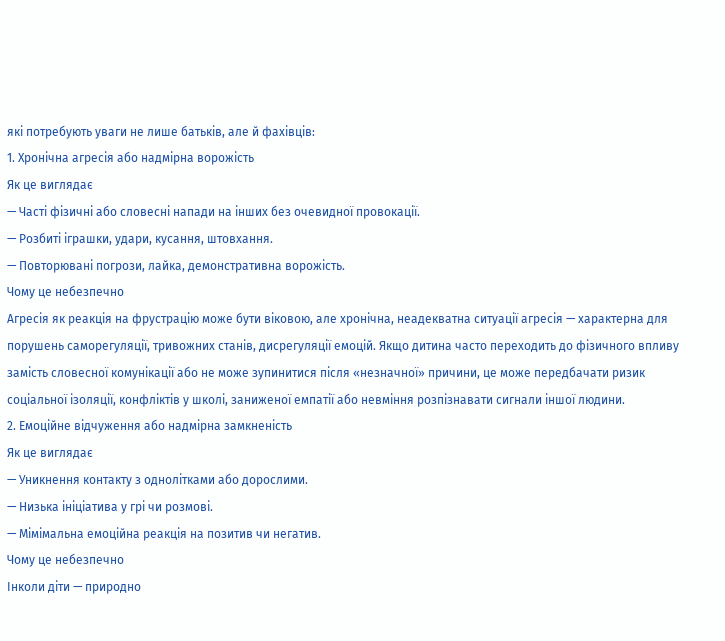які потребують уваги не лише батьків, але й фахівців:
1. Хронічна агресія або надмірна ворожість
Як це виглядає
— Часті фізичні або словесні напади на інших без очевидної провокації.
— Розбиті іграшки, удари, кусання, штовхання.
— Повторювані погрози, лайка, демонстративна ворожість.
Чому це небезпечно
Агресія як реакція на фрустрацію може бути віковою, але хронічна, неадекватна ситуації агресія — характерна для порушень саморегуляції, тривожних станів, дисрегуляції емоцій. Якщо дитина часто переходить до фізичного впливу замість словесної комунікації або не може зупинитися після «незначної» причини, це може передбачати ризик соціальної ізоляції, конфліктів у школі, заниженої емпатії або невміння розпізнавати сигнали іншої людини.
2. Емоційне відчуження або надмірна замкненість
Як це виглядає
— Уникнення контакту з однолітками або дорослими.
— Низька ініціатива у грі чи розмові.
— Мімімальна емоційна реакція на позитив чи негатив.
Чому це небезпечно
Інколи діти — природно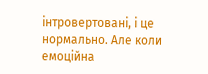інтровертовані, і це нормально. Але коли емоційна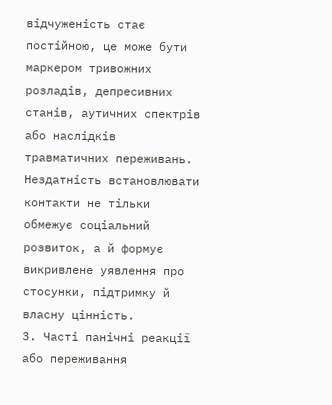відчуженість стає постійною, це може бути маркером тривожних розладів, депресивних станів, аутичних спектрів або наслідків травматичних переживань.
Нездатність встановлювати контакти не тільки обмежує соціальний розвиток, а й формує викривлене уявлення про стосунки, підтримку й власну цінність.
3. Часті панічні реакції або переживання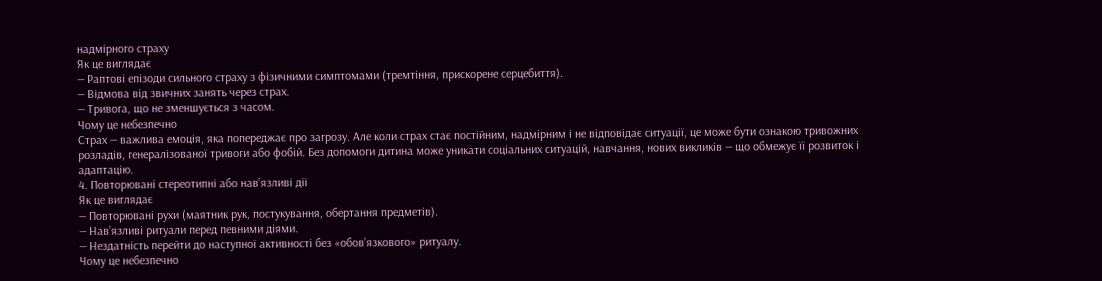надмірного страху
Як це виглядає
— Раптові епізоди сильного страху з фізичними симптомами (тремтіння, прискорене серцебиття).
— Відмова від звичних занять через страх.
— Тривога, що не зменшується з часом.
Чому це небезпечно
Страх — важлива емоція, яка попереджає про загрозу. Але коли страх стає постійним, надмірним і не відповідає ситуації, це може бути ознакою тривожних розладів, генералізованої тривоги або фобій. Без допомоги дитина може уникати соціальних ситуацій, навчання, нових викликів — що обмежує її розвиток і адаптацію.
4. Повторювані стереотипні або нав’язливі дії
Як це виглядає
— Повторювані рухи (маятник рук, постукування, обертання предметів).
— Нав’язливі ритуали перед певними діями.
— Нездатність перейти до наступної активності без «обов’язкового» ритуалу.
Чому це небезпечно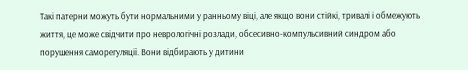Такі патерни можуть бути нормальними у ранньому віці, але якщо вони стійкі, тривалі і обмежують життя, це може свідчити про неврологічні розлади, обсесивно-компульсивний синдром або порушення саморегуляції. Вони відбирають у дитини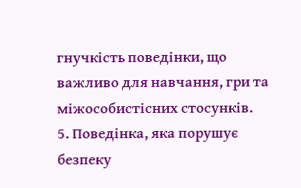гнучкість поведінки, що важливо для навчання, гри та міжособистісних стосунків.
5. Поведінка, яка порушує безпеку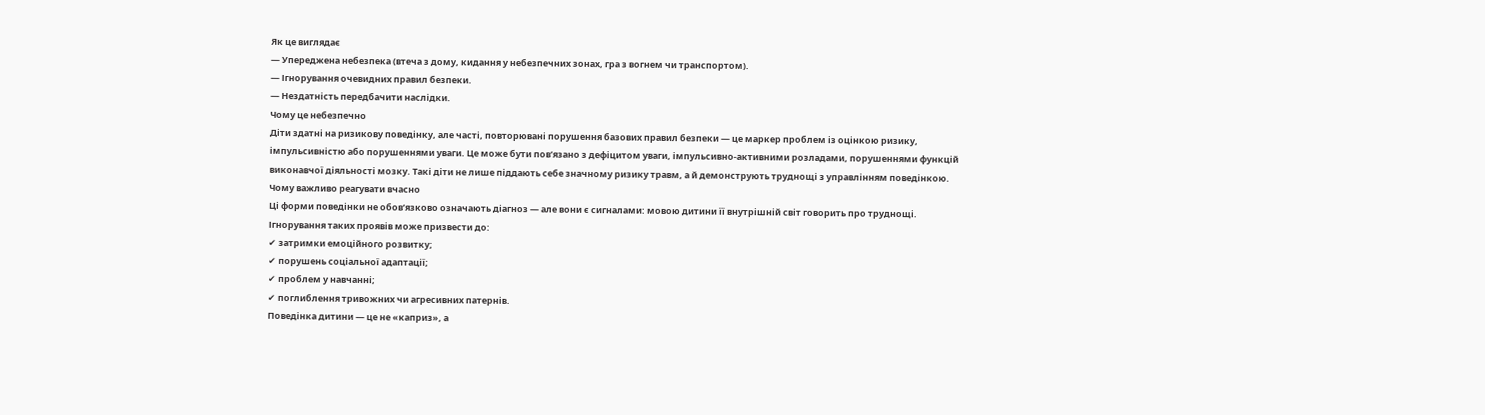Як це виглядає
— Упереджена небезпека (втеча з дому, кидання у небезпечних зонах, гра з вогнем чи транспортом).
— Ігнорування очевидних правил безпеки.
— Нездатність передбачити наслідки.
Чому це небезпечно
Діти здатні на ризикову поведінку, але часті, повторювані порушення базових правил безпеки — це маркер проблем із оцінкою ризику, імпульсивністю або порушеннями уваги. Це може бути пов’язано з дефіцитом уваги, імпульсивно-активними розладами, порушеннями функцій виконавчої діяльності мозку. Такі діти не лише піддають себе значному ризику травм, а й демонструють труднощі з управлінням поведінкою.
Чому важливо реагувати вчасно
Ці форми поведінки не обов’язково означають діагноз — але вони є сигналами: мовою дитини її внутрішній світ говорить про труднощі. Ігнорування таких проявів може призвести до:
✔ затримки емоційного розвитку;
✔ порушень соціальної адаптації;
✔ проблем у навчанні;
✔ поглиблення тривожних чи агресивних патернів.
Поведінка дитини — це не «каприз», а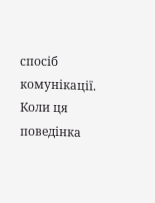спосіб комунікації. Коли ця поведінка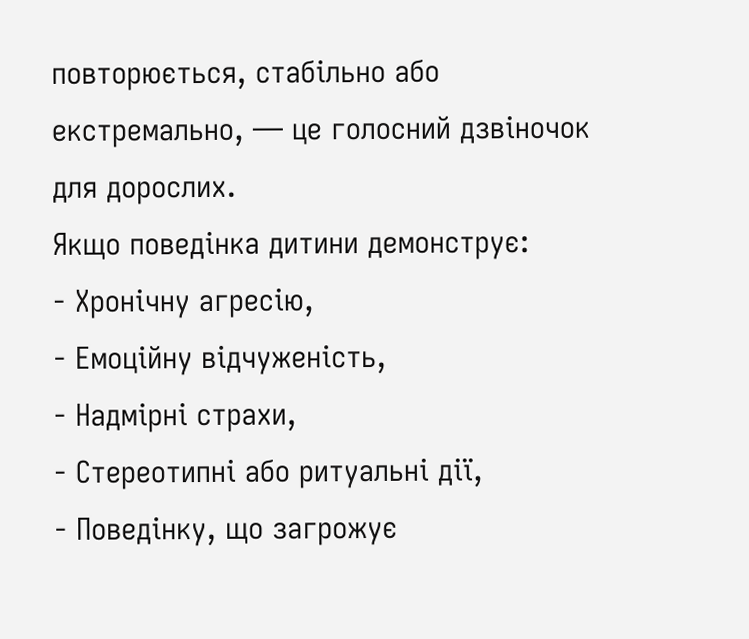повторюється, стабільно або екстремально, — це голосний дзвіночок для дорослих.
Якщо поведінка дитини демонструє:
- Хронічну агресію,
- Емоційну відчуженість,
- Надмірні страхи,
- Стереотипні або ритуальні дії,
- Поведінку, що загрожує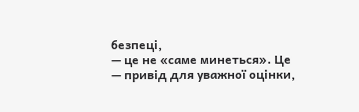безпеці,
— це не «саме минеться». Це — привід для уважної оцінки,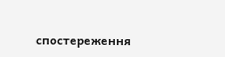спостереження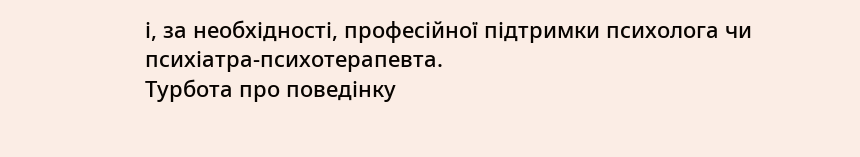і, за необхідності, професійної підтримки психолога чи психіатра-психотерапевта.
Турбота про поведінку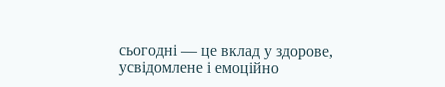сьогодні — це вклад у здорове, усвідомлене і емоційно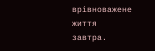врівноважене життя завтра.